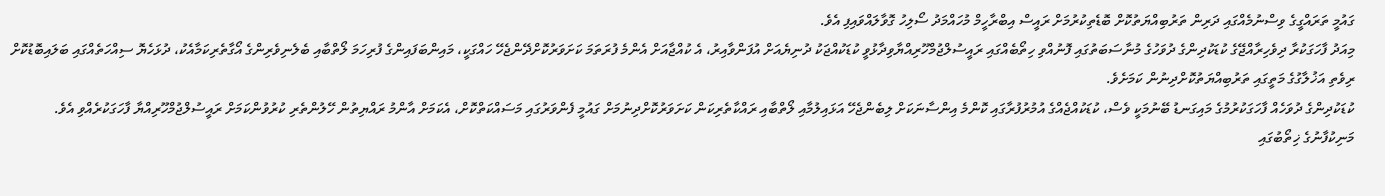ގައުމީ ތަރައްގީގެ ވިސްނުމެއްގައި ދަރިން ތަރުބިއްޔަތުކޮށް ބޮޑެތިކުރުމަށް ރައީސް އިބްރާހީމް މުހައްމަދު ސޯލިހު ގޮވާލައްވައިފި އެވެ.
މިއަދު ފާހަގަކުރާ ދިވެހިރާއްޖޭގެ ކުޑަކުދިންގެ ދުވަހުގެ މުނާސަބަތުގައި ފޮނުއްވި ހިތޯބެއްގައި ރައީސުލްޖުމްހޫރިއްޔާވިދާޅުވީ ކުޑަކުއްޖަކު ދުނިޔެއަށް އުފަންވާއިރު، އެ ކުއްޖާއަށް އެންމެ ފުރަތަމަ ކަށަވަރުކޮށްދޭންޖެހޭ ހައްގަކީ، މައިންބަފައިންގެ ފުރިހަމަ ލޯތްބާއި ބެލެނިވެރިންގެ އޯގާތެރިކަމާއެކު، ދުޅަހެޔޮ ސިއްހަތެއްގައި ބަލައިބޮޑުކޮށް ރިވެތި އަޚުލާގުގެ މަތީގައި ތަރުބިއްޔަތުކޮށްދިނުން ކަމަށެވެ.
ކުޑަކުދިންގެ ދުވަހެއް ފާހަގަކުރުމުގެ މައިގަނޑު ބޭނުމަކީ ވެސް، ކުޑަކުއްޖެއްގެ އުމުރުފުރާގައި ކޮންމެ އިންސާނަކަށް ލިބެންޖެހޭ އަޅައިލުމާއި ލޯތްބާއި ރައްކާތެރިކަން ކަށަވަރުކޮށްދިނުމަށް ގައުމީ ފެންވަރުގައި މަސައްކަތްކޮށް، އެކަމަށް އާންމު ރައްޔިތުން ހޭލުންތެރި ކުރުވުންކަމަށް ރައީސުލްޖުމްހޫރިއްޔާ ފާހަގަކުރެއްވި އެވެ.
މަނިކުފާނުގެ ޚިތޯބުގައި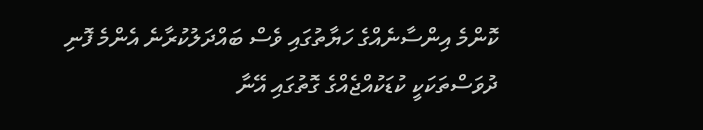ކޮންމެ އިންސާނެއްގެ ހަޔާތުގައި ވެސް ބައްދަލުކުރާނެ އެންމެ ފޮނި ދުވަސްތަކަކީ ކުޑަކުއްޖެއްގެ ގޮތުގައި އޭނާ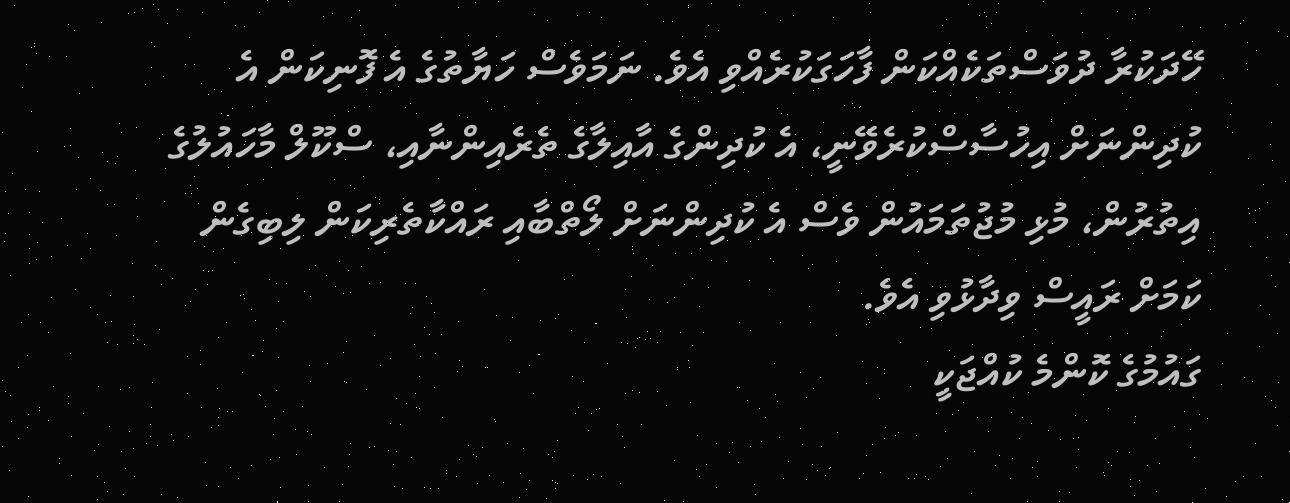ހޭދަކުރާ ދުވަސްތަކެއްކަން ފާހަގަކުރެއްވި އެވެ. ނަމަވެސް ހަޔާތުގެ އެ ފޮނިކަން އެ ކުދިންނަށް އިހުސާސްކުރެވޭނީ، އެ ކުދިންގެ އާއިލާގެ ތެރެއިންނާއި، ސްކޫލް މާހައުލުގެ އިތުރުން، މުޅި މުޖުތަމައުން ވެސް އެ ކުދިންނަށް ލޯތްބާއި ރައްކާތެރިކަން ލިބިގެން ކަމަށް ރައީސް ވިދާޅުވި އެވެ.
ގައުމުގެ ކޮންމެ ކުއްޖަކީ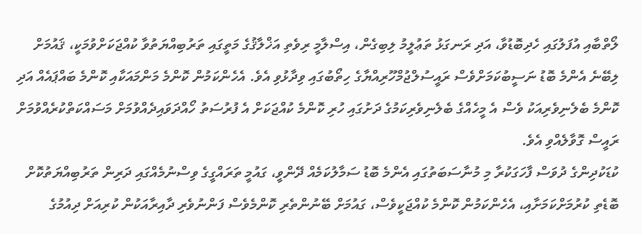ލޯތްބާއި އުފަލުގައި ހެދިބޮޑުވާ، އަދި ރަނގަޅު ތަޢުލީމު ލިބިގެން، އިސްލާމީ ރިވެތި އަޚްލާޤުގެ މަތީގައި ތަރުބިއްޔަތުވާ ކުއްޖަކަށްވުމަކީ، ޤައުމަށް ލިބޭނެ އެންމެ ބޮޑު ނަސީބުކަމަށްވެސް ރައީސުލްޖުމްހޫރިއްޔާގެ ހިތޯބުގައި ވިދާޅުވި އެވެ. އެހެންކަމުން ކޮންމެ މަންމައަކާއި ކޮންމެ ބައްޕައެއް އަދި ކޮންމެ ބެލެނިވެރިއަކު ވެސް އެ މީހެއްގެ ބެލެނިވެރިކަމުގެ ދަށުގައި ހުރި ކޮންމެ ކުއްޖަކަށް އެ ފުރުސަތު ހޯއްދަވައިދެއްވުމަށް މަސައްކަތްކުރެއްވުމަށް ރައީސް ގޮވާލެއްވި އެވެ.
ކުޑަކުދިންގެ ދުވަސް ފާހަގަކުރާ މި މުނާސަބަތުގައި އެންމެ ބޮޑު ސަމާލުކަމެއް ދޭންވީ، ގައުމީ ތަރައްގީގެ ވިސްނުމެއްގައި ދަރިން ތަރުބިއްޔަތުކޮށް ބޮޑެތި ކުރުމަށްކަމަށާއި، އެހެންކަމުން ކޮންމެ ކުއްޖަކީވެސް، ގައުމަށް ބޭނުންތެރި ކޮންމެވެސް ފަންނުވެރި ދާއިރާއަކުން ކުރިއަށް ދިއުމުގެ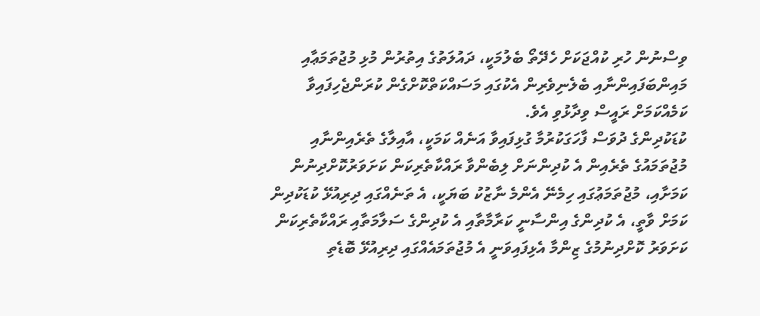ވިސްނުން ހުރި ކުއްޖަކަށް ހެދޭތޯ ބެލުމަކީ، ދައުލަތުގެ އިތުރުން މުޅި މުޖުތަމަޢާއި މައިންބަފައިންނާއި ބެލެނިވެރިން އެކުގައި މަސައްކަތްކޮށްގެން ކުރަންޖެހިފައިވާ ކަމެއްކަމަށް ރައީސް ވިދާޅުވި އެވެ.
ކުޑަކުދިންގެ ދުވަސް ފާހަގަކުރުމާ ގުޅިފައިވާ އަނެއް ކަމަކީ، އާއިލާގެ ތެރެއިންނާއި މުޖުތަމައުގެ ތެރެއިން އެ ކުދިންނަށް ލިބެންވާ ރައްކާތެރިކަން ކަށަވަރުކޮށްދިނުން ކަމަށާއި، މުޖުތަމަޢުގައި ހިމެނޭ އެންމެ ނާޒުކު ބަޔަކީ، އެ ތަނެއްގައި ދިރިއުޅޭ ކުޑަކުދިން ކަމަށް ވާތީ، އެ ކުދިންގެ އިންސާނީ ކަރާމާތާއި އެ ކުދިންގެ ސަލާމަތާއި ރައްކާތެރިކަން ކަށަވަރު ކޮށްދިނުމުގެ ޒިންމާ އެޅިފައިވަނީ އެ މުޖުތަމައެއްގައި ދިރިއުޅޭ ބޮޑެތި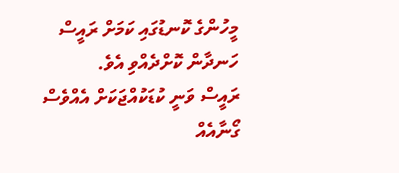މީހުންގެ ކޮނޑުގައި ކަމަށް ރައީސް ހަނދާން ކޮށްދެއްވި އެވެ.
ރައީސް ވަނީ ކުޑަކުއްޖަކަށް އެއްވެސް ގޯނާއެއް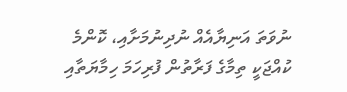ނުވަތަ އަނިޔާއެއް ނުދިނުމަށާއި، ކޮންމެ ކުއްޖަކީ ތިމާގެ ފަރާތުން ފުރިހަމަ ހިމާޔަތާއި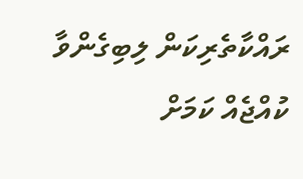ރައްކާތެރިކަން ލިބިގެންވާ ކުއްޖެއް ކަމަށް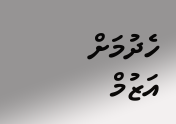ހެދުމަށް އަޒުމް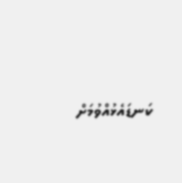ކަނޑައެޅުއްވުމަށް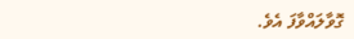ގޮވާލައްވާފަ އެވެ.